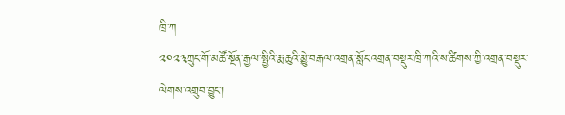ཁྲི་ཀ
༢༠༢༣ཀྲུང་གོ་མཚོ་སྔོན་རྒྱལ་སྤྱིའི་རྨ་ཆུའི་མྱེུ་བརྒལ་འགྲན་སློང་འགྲན་བསྡུར་ཁྲི་ཀའི་ས་ཚིགས་ཀྱི་འགྲན་བསྡུར་ལེགས་འགྲུབ་བྱུང་།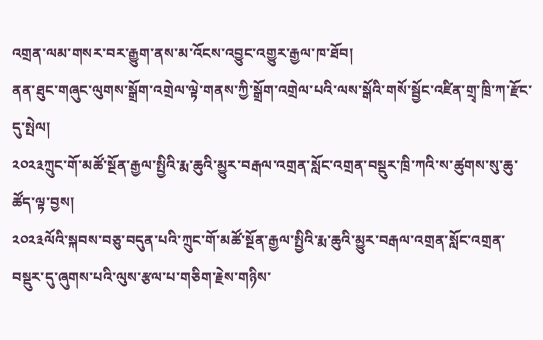འགྲན་ལམ་གསར་བར་རྒྱུག་ནས་མ་འོངས་འབྱུང་འགྱུར་རྒྱལ་ཁ་ཐོབ།
ནན་ཐུང་གཞུང་ལུགས་སྒྲོག་འགྲེལ་ལྟེ་གནས་ཀྱི་སྒྲོག་འགྲེལ་པའི་ལས་སྒོའི་གསོ་སྦྱོང་འཛིན་གྲྭ་ཁྲི་ཀ་རྫོང་དུ་སྤེལ།
༢༠༢༣ཀྲུང་གོ་མཚོ་སྔོན་རྒྱལ་སྤྱིའི་རྨ་ཆུའི་མྱུར་བརྒལ་འགྲན་སློང་འགྲན་བསྡུར་ཁྲི་ཀའི་ས་ཚུགས་སུ་ཆུ་ཚོད་ལྟ་བྱས།
༢༠༢༣ལོའི་སྐབས་བཅུ་བདུན་པའི་ཀྲུང་གོ་མཚོ་སྔོན་རྒྱལ་སྤྱིའི་རྨ་ཆུའི་མྱུར་བརྒལ་འགྲན་སློང་འགྲན་བསྡུར་དུ་ཞུགས་པའི་ལུས་རྩལ་པ་གཅིག་རྗེས་གཉིས་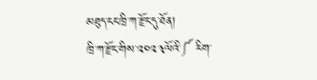མཐུད་ངང་ཁྲི་ཀ་རྫོང་དུ་ཐོན།
ཁྲི་ཀ་རྫོང་གིས་༢༠༢༣ལོའི་༼ རིག་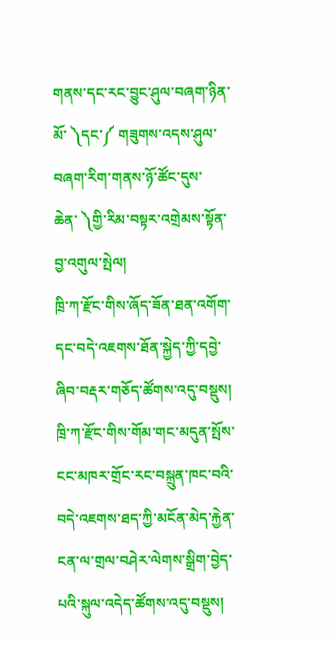གནས་དང་རང་བྱུང་ཤུལ་བཞག་ཉིན་མོ་ ༽དང་༼ གཟུགས་འདས་ཤུལ་བཞག་རིག་གནས་ཉོ་ཚོང་དུས་ཆེན་ ༽གྱི་རིམ་བསྟར་འགྲེམས་སྟོན་བྱ་འགུལ་སྤེལ།
ཁྲི་ཀ་རྫོང་གིས་ཞོད་ཟོན་ཐན་འགོག་དང་བདེ་འཇགས་ཐོན་སྐྱེད་ཀྱི་དབྱེ་ཞིབ་བརྡར་གཅོད་ཚོགས་འདུ་བསྡུས།
ཁྲི་ཀ་རྫོང་གིས་གོམ་གང་མདུན་སྤོས་ངང་མཁར་གྲོང་རང་བསྐྲུན་ཁང་བའི་བདེ་འཇགས་ཐད་ཀྱི་མངོན་མེད་རྐྱེན་ངན་ལ་གྲལ་བཤེར་ལེགས་སྒྲིག་བྱེད་པའི་སྐུལ་འདེད་ཚོགས་འདུ་བསྡུས།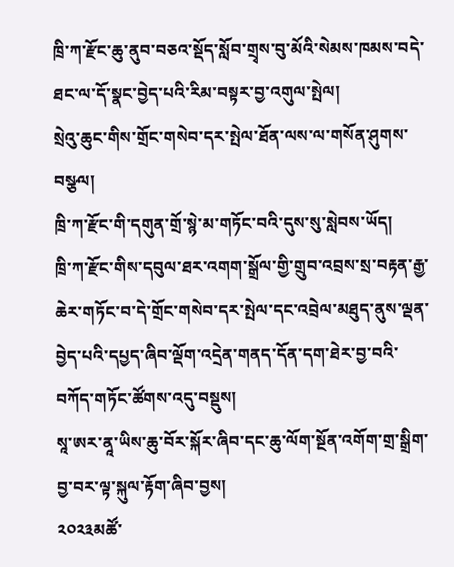ཁྲི་ཀ་རྫོང་ཆུ་ནུབ་བཅའ་སྡོད་སློབ་གྲྭས་བུ་མོའི་སེམས་ཁམས་བདེ་ཐང་ལ་དོ་སྣང་བྱེད་པའི་རིམ་བསྟར་བྱ་འགུལ་སྤེལ།
སྲེའུ་ཆུང་གིས་གྲོང་གསེབ་དར་སྤེལ་ཐོན་ལས་ལ་གསོན་ཤུགས་བསྩལ།
ཁྲི་ཀ་རྫོང་གི་དགུན་གྲོ་སྙེ་མ་གཏོང་བའི་དུས་སུ་སླེབས་ཡོད།
ཁྲི་ཀ་རྫོང་གིས་དབུལ་ཐར་འགག་སྒྲོལ་གྱི་གྲུབ་འབྲས་སྲ་བརྟན་རྒྱ་ཆེར་གཏོང་བ་དེ་གྲོང་གསེབ་དར་སྤེལ་དང་འབྲེལ་མཐུད་ནུས་ལྡན་བྱེད་པའི་དཔྱད་ཞིབ་ལྡོག་འདྲེན་གནད་དོན་དག་ཐེར་བྱ་བའི་བཀོད་གཏོང་ཚོགས་འདུ་བསྡུས།
སཱ་ཨར་ནཱ་ཡིས་ཆུ་བོར་སྐོར་ཞིབ་དང་ཆུ་ལོག་སྔོན་འགོག་གྲ་སྒྲིག་བྱ་བར་ལྟ་སྐུལ་རྟོག་ཞིབ་བྱས།
༢༠༢༣མཚོ་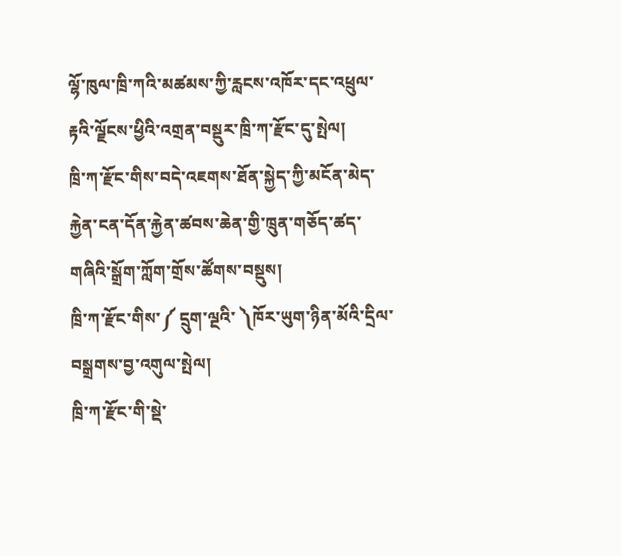ལྷོ་ཁུལ་ཁྲི་ཀའི་མཚམས་ཀྱི་རླངས་འཁོར་དང་འཕྲུལ་རྟའི་ལྗོངས་ཕྱིའི་འགྲན་བསྡུར་ཁྲི་ཀ་རྫོང་དུ་སྤེལ།
ཁྲི་ཀ་རྫོང་གིས་བདེ་འཇགས་ཐོན་སྐྱེད་ཀྱི་མངོན་མེད་རྐྱེན་ངན་དོན་རྐྱེན་ཚབས་ཆེན་གྱི་ཁྲུན་གཅོད་ཚད་གཞིའི་སྒྲོག་ཀློག་གྲོས་ཚོགས་བསྡུས།
ཁྲི་ཀ་རྫོང་གིས་༼ དྲུག་ལྔའི་ ༽ཁོར་ཡུག་ཉིན་མོའི་དྲིལ་བསྒྲགས་བྱ་འགུལ་སྤེལ།
ཁྲི་ཀ་རྫོང་གི་སྡེ་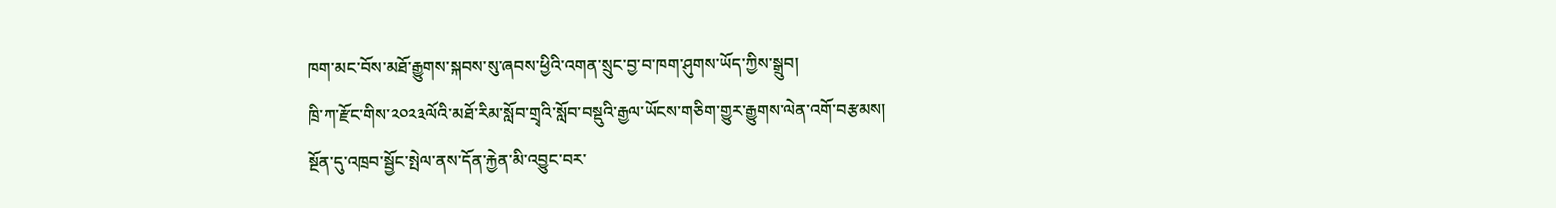ཁག་མང་བོས་མཐོ་རྒྱུགས་སྐབས་སུ་ཞབས་ཕྱིའི་འགན་སྲུང་བྱ་བ་ཁག་ཤུགས་ཡོད་ཀྱིས་སྒྲུབ།
ཁྲི་ཀ་རྫོང་གིས་༢༠༢༣ལོའི་མཐོ་རིམ་སློབ་གྲྭའི་སློབ་བསྡུའི་རྒྱལ་ཡོངས་གཅིག་གྱུར་རྒྱུགས་ལེན་འགོ་བརྩམས།
སྔོན་དུ་འཁྲབ་སྦྱོང་སྤེལ་ནས་དོན་རྐྱེན་མི་འབྱུང་བར་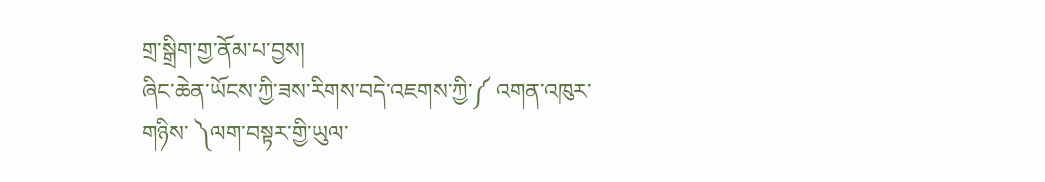གྲ་སྒྲིག་གྱ་ནོམ་པ་བྱས།
ཞིང་ཆེན་ཡོངས་ཀྱི་ཟས་རིགས་བདེ་འཇགས་ཀྱི་༼ འགན་འཁུར་གཉིས་ ༽ལག་བསྟར་གྱི་ཡུལ་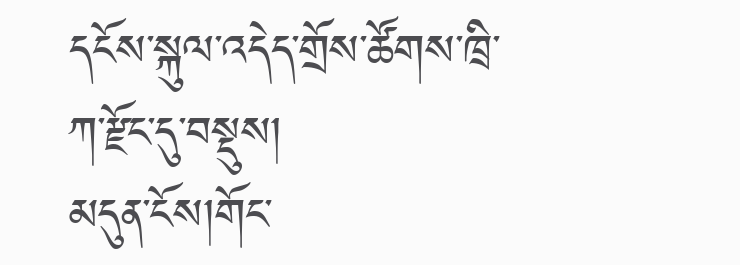དངོས་སྐུལ་འདེད་གྲོས་ཚོགས་ཁྲི་ཀ་རྫོང་དུ་བསྡུས།
མདུན་ངོས།གོང་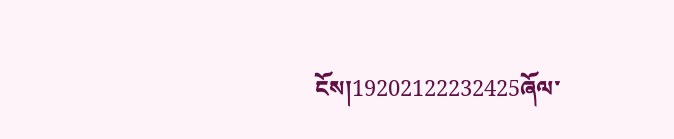ངོས།19202122232425ཞོལ་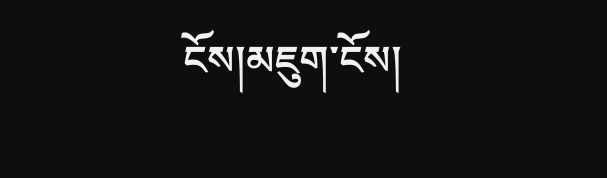ངོས།མཇུག་ངོས།